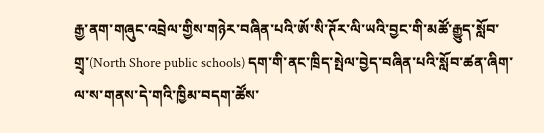རྒྱ་ནག་གཞུང་འབྲེལ་གྱིས་གཉེར་བཞིན་པའི་ཨོ་སི་ཊོར་ལི་ཡའི་བྱང་གི་མཚོ་རྒྱུད་སློབ་གྲྭ་(North Shore public schools) དག་གི་ནང་ཁྲིད་སྤེལ་བྱེད་བཞིན་པའི་སློབ་ཚན་ཞིག་ལ་ས་གནས་དེ་གའི་ཁྱིམ་བདག་ཚོས་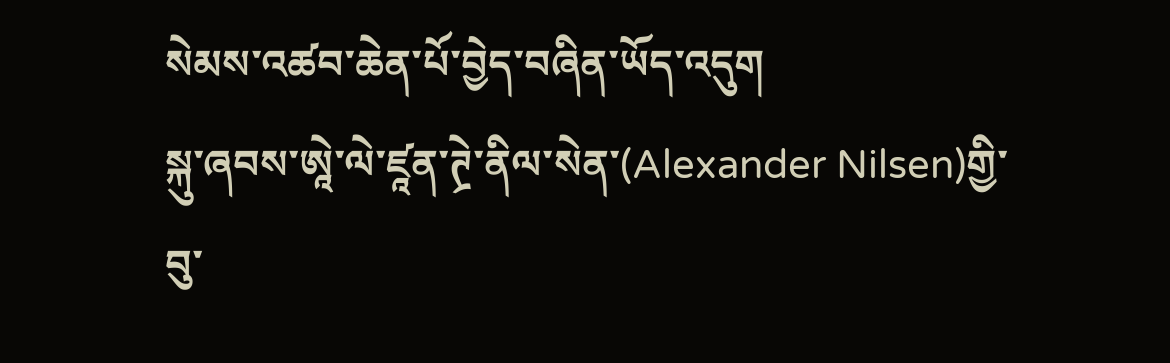སེམས་འཚབ་ཆེན་པོ་བྱེད་བཞིན་ཡོད་འདུག
སྐུ་ཞབས་ཨཱེ་ལེ་ཛཱན་ཊྲེ་ནིལ་སེན་(Alexander Nilsen)གྱི་བུ་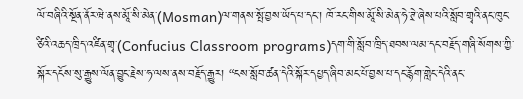ལོ་བཞིའི་སྔོན་ནོར་ཝེ་ནས་མཱོ་སི་མེན་(Mosman)ལ་གནས་སྤོ་བྱས་ཡོད་པ་དང་། ཁོ་རང་གིས་མཱོ་སི་མེན་ཧེ་ཊྲེ་ཞེས་པའི་སློབ་གྲྭའི་ནང་ཁུང་ཙིའི་འཆད་ཁྲིད་འཛིན་གྲྭ་(Confucius Classroom programs)དག་གི་སློབ་ཁྲིད་ཐབས་ལམ་དང་བརྗོད་གཞི་སོགས་ཀྱི་སྐོར་དངོས་སུ་རྒྱུས་ལོན་བྱུང་རྗེས་ཧ་ལས་ནས་བརྗོད་རྒྱུར། “ངས་སློབ་ཚན་དེའི་སྐོར་དཔྱད་ཞིབ་མང་པོ་བྱས་པ་དང་རྙོག་གླེང་དེའི་ནང་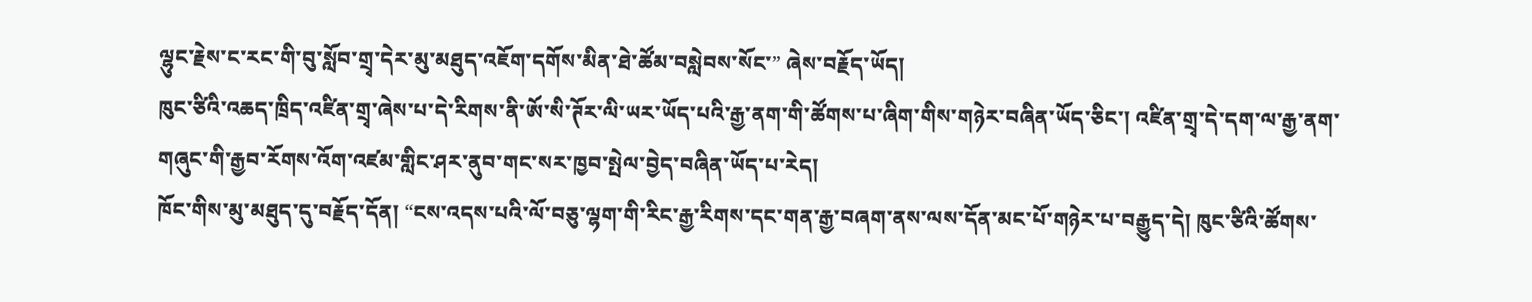ལྷུང་རྗེས་ང་རང་གི་བུ་སློབ་གྲྭ་དེར་མུ་མཐུད་འཇོག་དགོས་མིན་ཐེ་ཚོམ་བསླེབས་སོང་” ཞེས་བརྗོད་ཡོད།
ཁུང་ཙིའི་འཆད་ཁྲིད་འཛིན་གྲྭ་ཞེས་པ་དེ་རིགས་ནི་ཨོ་སི་ཊོར་ལི་ཡར་ཡོད་པའི་རྒྱ་ནག་གི་ཚོགས་པ་ཞིག་གིས་གཉེར་བཞིན་ཡོད་ཅིང་། འཛིན་གྲྭ་དེ་དག་ལ་རྒྱ་ནག་གཞུང་གི་རྒྱབ་རོགས་འོག་འཛམ་གླིང་ཤར་ནུབ་གང་སར་ཁྱབ་སྤེལ་བྱེད་བཞིན་ཡོད་པ་རེད།
ཁོང་གིས་མུ་མཐུད་དུ་བརྗོད་དོན། “ངས་འདས་པའི་ལོ་བཅུ་ལྷག་གི་རིང་རྒྱ་རིགས་དང་གན་རྒྱ་བཞག་ནས་ལས་དོན་མང་པོ་གཉེར་པ་བརྒྱུད་དེ། ཁུང་ཙིའི་ཚོགས་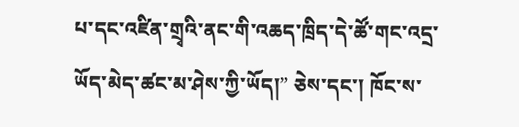པ་དང་འཛིན་གྲྭའི་ནང་གི་འཆད་ཁྲིད་དེ་ཚོ་གང་འདྲ་ཡོད་མེད་ཚང་མ་ཤེས་ཀྱི་ཡོད།” ཅེས་དང་། ཁོང་ས་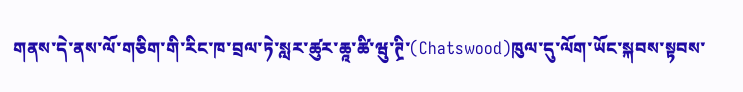གནས་དེ་ནས་ལོ་གཅིག་གི་རིང་ཁ་བྲལ་ཏེ་སླར་ཚུར་ཆཱ་ཚི་ཝུ་ཊྲི་(Chatswood)ཁུལ་དུ་ལོག་ཡོང་སྐབས་སྟབས་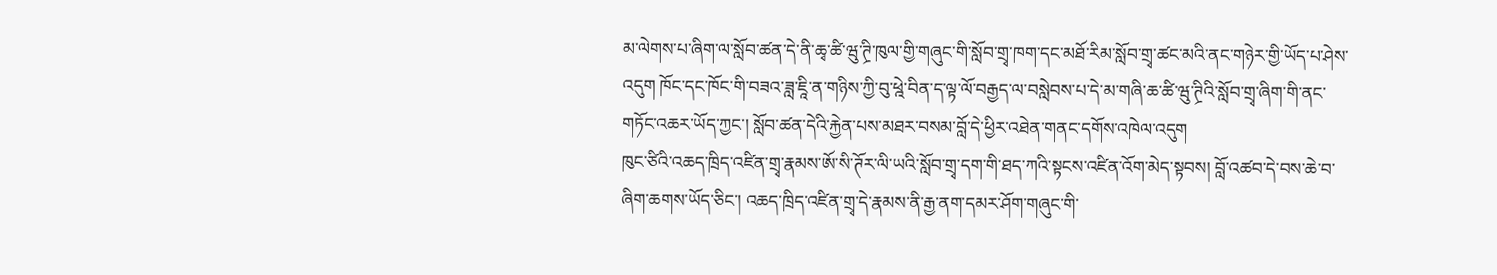མ་ལེགས་པ་ཞིག་ལ་སློབ་ཚན་དེ་ནི་ཆྭ་ཚི་ཝུ་ཊྲི་ཁུལ་གྱི་གཞུང་གི་སློབ་གྲྭ་ཁག་དང་མཐོ་རིམ་སློབ་གྲྭ་ཚང་མའི་ནང་གཉེར་གྱི་ཡོད་པ་ཤེས་འདུག ཁོང་དང་ཁོང་གི་བཟའ་ཟླ་ཇཱི་ན་གཉིས་ཀྱི་བུ་ཕྰེ་བིན་ད་ལྟ་ལོ་བརྒྱད་ལ་བསླེབས་པ་དེ་མ་གཞི་ཆ་ཚི་ཝུ་ཊྲིའི་སློབ་གྲྭ་ཞིག་གི་ནང་གཏོང་འཆར་ཡོད་ཀྱང་། སློབ་ཚན་དེའི་རྐྱེན་པས་མཐར་བསམ་བློ་དེ་ཕྱིར་འཐེན་གནང་དགོས་འཁེལ་འདུག
ཁུང་ཙིའི་འཆད་ཁྲིད་འཛིན་གྲྭ་རྣམས་ཨོ་སི་ཊོར་ལི་ཡའི་སློབ་གྲྭ་དག་གི་ཐད་ཀའི་སྟངས་འཛིན་འོག་མེད་སྟབས། བློ་འཚབ་དེ་བས་ཆེ་བ་ཞིག་ཆགས་ཡོད་ཅིང་། འཆད་ཁྲིད་འཛིན་གྲྭ་དེ་རྣམས་ནི་རྒྱ་ནག་དམར་ཤོག་གཞུང་གི་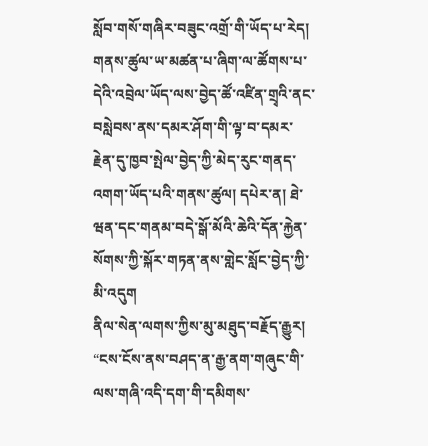སློབ་གསོ་གཞིར་བཟུང་འགྲོ་གི་ཡོད་པ་རེད། གནས་ཚུལ་ཡ་མཚན་པ་ཞིག་ལ་ཚོགས་པ་དེའི་འབྲེལ་ཡོད་ལས་བྱེད་ཚོ་འཛིན་གྲྭའི་ནང་བསླེབས་ནས་དམར་ཤོག་གི་ལྟ་བ་དམར་རྗེན་དུ་ཁྱབ་སྤེལ་བྱེད་ཀྱི་མེད་རུང་གནད་འགག་ཡོད་པའི་གནས་ཚུལ། དཔེར་ན། ཐེ་ཝན་དང་གནམ་བདེ་སྒོ་མོའི་ཆེའི་དོན་རྐྱེན་སོགས་ཀྱི་སྐོར་གཏན་ནས་གླེང་སློང་བྱེད་ཀྱི་མི་འདུག
ནིལ་སེན་ལགས་ཀྱིས་མུ་མཐུད་བརྗོད་རྒྱུར། “ངས་ངོས་ནས་བཤད་ན་རྒྱ་ནག་གཞུང་གི་ལས་གཞི་འདི་དག་གི་དམིགས་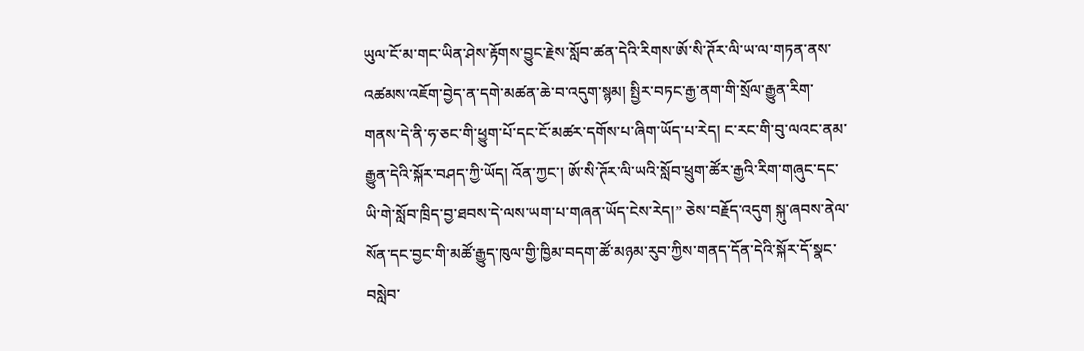ཡུལ་ངོ་མ་གང་ཡིན་ཤེས་རྟོགས་བྱུང་རྗེས་སློབ་ཚན་དེའི་རིགས་ཨོ་སི་ཊོར་ལི་ཡ་ལ་གཏན་ནས་འཚམས་འཇོག་བྱེད་ན་དགེ་མཚན་ཆེ་བ་འདུག་སྙམ། སྤྱིར་བཏང་རྒྱ་ནག་གི་སྲོལ་རྒྱུན་རིག་གནས་དེ་ནི་ཧ་ཅང་གི་ཕྱུག་པོ་དང་ངོ་མཚར་དགོས་པ་ཞིག་ཡོད་པ་རེད། ང་རང་གི་བུ་ལའང་ནམ་རྒྱུན་དེའི་སྐོར་བཤད་ཀྱི་ཡོད། འོན་ཀྱང་། ཨོ་སི་ཊོར་ལི་ཡའི་སློབ་ཕྲུག་ཚོར་རྒྱའི་རིག་གཞུང་དང་ཡི་གེ་སློབ་ཁྲིད་བྱ་ཐབས་དེ་ལས་ཡག་པ་གཞན་ཡོད་ངེས་རེད།” ཅེས་བརྗོད་འདུག སྐུ་ཞབས་ནེལ་སོན་དང་བྱང་གི་མཚོ་རྒྱུད་ཁུལ་གྱི་ཁྱིམ་བདག་ཚོ་མཉམ་རུབ་ཀྱིས་གནད་དོན་དེའི་སྐོར་དོ་སྣང་བསླེབ་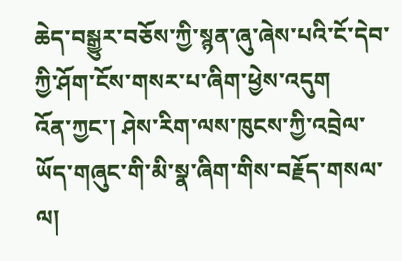ཆེད་བསྒྱུར་བཅོས་ཀྱི་སྙན་ཞུ་ཞེས་པའི་ངོ་དེབ་ཀྱི་ཤོག་ངོས་གསར་པ་ཞིག་ཕྱེས་འདུག
འོན་ཀྱང་། ཤེས་རིག་ལས་ཁུངས་ཀྱི་འབྲེལ་ཡོད་གཞུང་གི་མི་སྣ་ཞིག་གིས་བརྗོད་གསལ་ལ།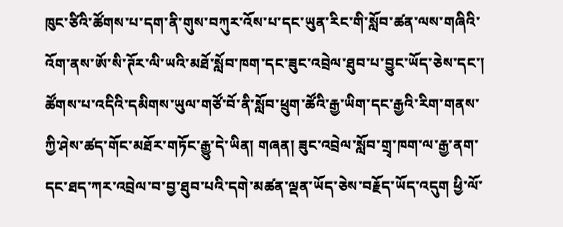ཁུང་ཙིའི་ཚོགས་པ་དག་ནི་གུས་བཀུར་འོས་པ་དང་ཡུན་རིང་གི་སློབ་ཚན་ལས་གཞིའི་འོག་ནས་ཨོ་སི་ཊོར་ལི་ཡའི་མཐོ་སློབ་ཁག་དང་ཟུང་འབྲེལ་ཐུབ་པ་བྱུང་ཡོད་ཅེས་དང་། ཚོགས་པ་འདིའི་དམིགས་ཡུལ་གཙོ་བོ་ནི་སློབ་ཕྲུག་ཚོའི་རྒྱ་ཡིག་དང་རྒྱའི་རིག་གནས་ཀྱི་ཤེས་ཚད་གོང་མཐོར་གཏོང་རྒྱུ་དེ་ཡིན། གཞན། ཟུང་འབྲེལ་སློབ་གྲྭ་ཁག་ལ་རྒྱ་ནག་དང་ཐད་ཀར་འབྲེལ་བ་བྱ་ཐུབ་པའི་དགེ་མཚན་ལྡན་ཡོད་ཅེས་བརྗོད་ཡོད་འདུག ཕྱི་ལོ་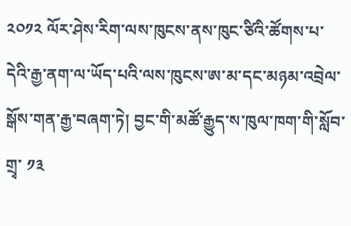༢༠༡༢ ལོར་ཤེས་རིག་ལས་ཁུངས་ནས་ཁུང་ཙིའི་ཚོགས་པ་དེའི་རྒྱ་ནག་ལ་ཡོད་པའི་ལས་ཁུངས་ཨ་མ་དང་མཉམ་འབྲེལ་སྒོས་གན་རྒྱ་བཞག་ཏེ། བྱང་གི་མཚོ་རྒྱུད་ས་ཁུལ་ཁག་གི་སློབ་གྲྭ་ ༡༣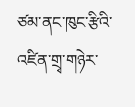ཙམ་ནང་ཁུང་རྩིའི་འཛིན་གྲྭ་གཉེར་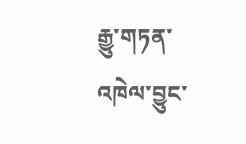རྒྱུ་གཏན་འཁེལ་བྱུང་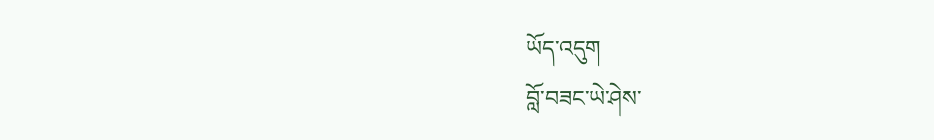ཡོད་འདུག
བློ་བཟང་ཡེ་ཤེས་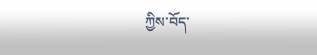ཀྱིས་བོད་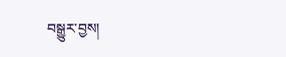བསྒྱུར་བྱས།